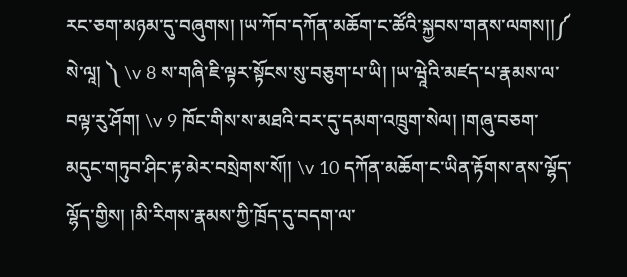རང་ཅག་མཉམ་དུ་བཞུགས། །ཡ་ཀོབ་དཀོན་མཆོག་ང་ཚོའི་སྐྱབས་གནས་ལགས།།༼ སེ་ལཱ། ༽ \v 8 ས་གཞི་ཇི་ལྟར་སྟོངས་སུ་བཅུག་པ་ཡི། །ཡ་ཝཱེའི་མཛད་པ་རྣམས་ལ་བལྟ་རུ་ཤོག། \v 9 ཁོང་གིས་ས་མཐའི་བར་དུ་དམག་འཁྲུག་སེལ། །གཞུ་བཅག་མདུང་གཏུབ་ཤིང་རྟ་མེར་བསྲེགས་སོ།། \v 10 དཀོན་མཆོག་ང་ཡིན་རྟོགས་ནས་ལྷོད་ལྷོད་གྱིས། །མི་རིགས་རྣམས་ཀྱི་ཁྲོད་དུ་བདག་ལ་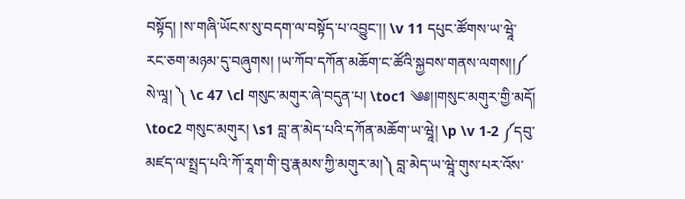བསྟོད། །ས་གཞི་ཡོངས་སུ་བདག་ལ་བསྟོད་པ་འབྱུང་།། \v 11 དཔུང་ཚོགས་ཡ་ཝཱེ་རང་ཅག་མཉམ་དུ་བཞུགས། །ཡ་ཀོབ་དཀོན་མཆོག་ང་ཚོའི་སྐྱབས་གནས་ལགས།།༼ སེ་ལཱ། ༽ \c 47 \cl གསུང་མགུར་ཞེ་བདུན་པ། \toc1 ༄༅།།གསུང་མགུར་གྱི་མདོ། \toc2 གསུང་མགུར། \s1 བླ་ན་མེད་པའི་དཀོན་མཆོག་ཡ་ཝཱེ། \p \v 1-2 ༼དབུ་མཛད་ལ་སྤྲད་པའི་ཀོ་རཱག་གི་བུ་རྣམས་ཀྱི་མགུར་མ།༽ བླ་མེད་ཡ་ཝཱེ་གུས་པར་འོས་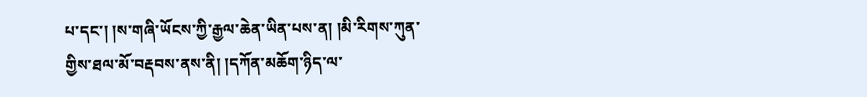པ་དང་། །ས་གཞི་ཡོངས་ཀྱི་རྒྱལ་ཆེན་ཡིན་པས་ན། །མི་རིགས་ཀུན་གྱིས་ཐལ་མོ་བརྡབས་ནས་ནི། །དཀོན་མཆོག་ཉིད་ལ་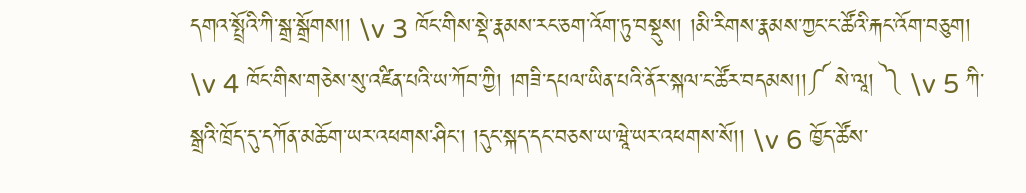དགའ་སྤྲོའི་ཀི་སྒྲ་སྒྲོགས།། \v 3 ཁོང་གིས་སྡེ་རྣམས་རང་ཅག་འོག་ཏུ་བསྡུས། །མི་རིགས་རྣམས་ཀྱང་ང་ཚོའི་རྐང་འོག་བཅུག། \v 4 ཁོང་གིས་གཅེས་སུ་འཛིན་པའི་ཡ་ཀོབ་ཀྱི། །གཟི་དཔལ་ཡིན་པའི་ནོར་སྐལ་ང་ཚོར་བདམས།།༼ སེ་ལཱ། ༽ \v 5 ཀི་སྒྲའི་ཁྲོད་དུ་དཀོན་མཆོག་ཡར་འཕགས་ཤིང་། །དུང་སྐད་དང་བཅས་ཡ་ཝཱེ་ཡར་འཕགས་སོ།། \v 6 ཁྱོད་ཚོས་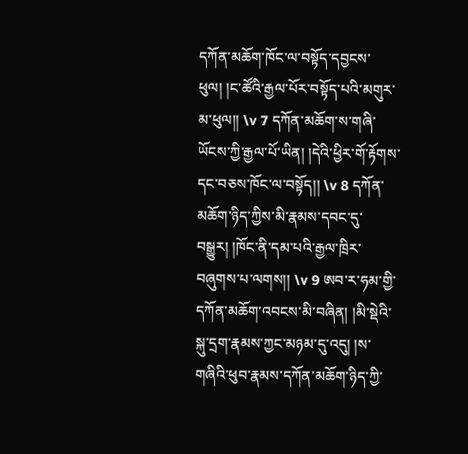དཀོན་མཆོག་ཁོང་ལ་བསྟོད་དབྱངས་ཕུལ། །ང་ཚོའི་རྒྱལ་པོར་བསྟོད་པའི་མགུར་མ་ཕུལ།། \v 7 དཀོན་མཆོག་ས་གཞི་ཡོངས་ཀྱི་རྒྱལ་པོ་ཡིན། །དེའི་ཕྱིར་གོ་རྟོགས་དང་བཅས་ཁོང་ལ་བསྟོད།། \v 8 དཀོན་མཆོག་ཉིད་ཀྱིས་མི་རྣམས་དབང་དུ་བསྒྱུར། །ཁོང་ནི་དམ་པའི་རྒྱལ་ཁྲིར་བཞུགས་པ་ལགས།། \v 9 ཨབ་ར་ཧམ་གྱི་དཀོན་མཆོག་འབངས་མི་བཞིན། །མི་སྡེའི་སྐུ་དྲག་རྣམས་ཀྱང་མཉམ་དུ་འདུ། །ས་གཞིའི་ཕུབ་རྣམས་དཀོན་མཆོག་ཉིད་ཀྱི་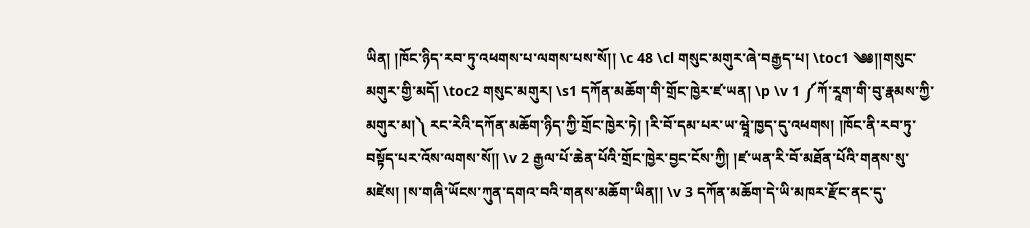ཡིན། །ཁོང་ཉིད་རབ་ཏུ་འཕགས་པ་ལགས་པས་སོ།། \c 48 \cl གསུང་མགུར་ཞེ་བརྒྱད་པ། \toc1 ༄༅།།གསུང་མགུར་གྱི་མདོ། \toc2 གསུང་མགུར། \s1 དཀོན་མཆོག་གི་གྲོང་ཁྱེར་ཛ་ཡན། \p \v 1 ༼ཀོ་རཱག་གི་བུ་རྣམས་ཀྱི་མགུར་མ།༽ རང་རེའི་དཀོན་མཆོག་ཉིད་ཀྱི་གྲོང་ཁྱེར་ཏེ། །རི་བོ་དམ་པར་ཡ་ཝཱེ་ཁྱད་དུ་འཕགས། །ཁོང་ནི་རབ་ཏུ་བསྟོད་པར་འོས་ལགས་སོ།། \v 2 རྒྱལ་པོ་ཆེན་པོའི་གྲོང་ཁྱེར་བྱང་ངོས་ཀྱི། །ཛ་ཡན་རི་བོ་མཐོན་པོའི་གནས་སུ་མཛེས། །ས་གཞི་ཡོངས་ཀུན་དགའ་བའི་གནས་མཆོག་ཡིན།། \v 3 དཀོན་མཆོག་དེ་ཡི་མཁར་རྫོང་ནང་དུ་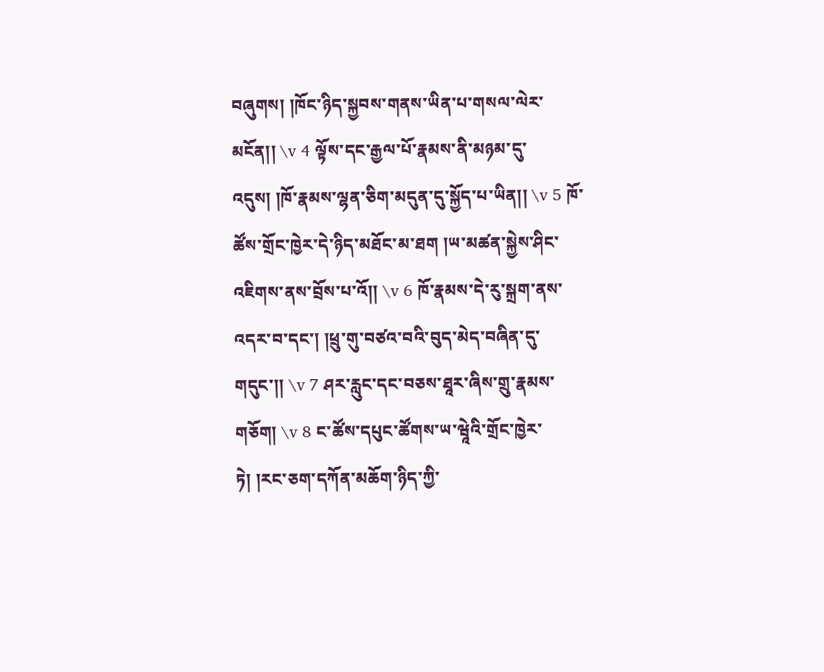བཞུགས། །ཁོང་ཉིད་སྐྱབས་གནས་ཡིན་པ་གསལ་ལེར་མངོན།། \v 4 ལྟོས་དང་རྒྱལ་པོ་རྣམས་ནི་མཉམ་དུ་འདུས། །ཁོ་རྣམས་ལྷན་ཅིག་མདུན་དུ་སྐྱོད་པ་ཡིན།། \v 5 ཁོ་ཚོས་གྲོང་ཁྱེར་དེ་ཉིད་མཐོང་མ་ཐག །ཡ་མཚན་སྐྱེས་ཤིང་འཇིགས་ནས་བྲོས་པ་འོ།། \v 6 ཁོ་རྣམས་དེ་རུ་སྐྲག་ནས་འདར་བ་དང་། །ཕྲུ་གུ་བཙའ་བའི་བུད་མེད་བཞིན་དུ་གདུང་།། \v 7 ཤར་རླུང་དང་བཅས་ཐཱར་ཞིས་གྲུ་རྣམས་གཅོག། \v 8 ང་ཚོས་དཔུང་ཚོགས་ཡ་ཝཱེའི་གྲོང་ཁྱེར་ཏེ། །རང་ཅག་དཀོན་མཆོག་ཉིད་ཀྱི་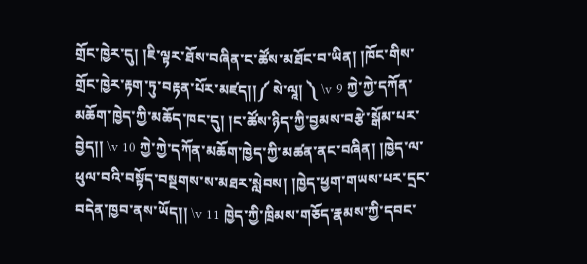གྲོང་ཁྱེར་དུ། །ཇི་ལྟར་ཐོས་བཞིན་ང་ཚོས་མཐོང་བ་ཡིན། །ཁོང་གིས་གྲོང་ཁྱེར་རྟག་ཏུ་བརྟན་པོར་མཛད།།༼ སེ་ལཱ། ༽ \v 9 ཀྱེ་ཀྱེ་དཀོན་མཆོག་ཁྱེད་ཀྱི་མཆོད་ཁང་དུ། །ང་ཚོས་ཉིད་ཀྱི་བྱམས་བརྩེ་སྒོམ་པར་བྱེད།། \v 10 ཀྱེ་ཀྱེ་དཀོན་མཆོག་ཁྱེད་ཀྱི་མཚན་ནང་བཞིན། །ཁྱེད་ལ་ཕུལ་བའི་བསྟོད་བསྔགས་ས་མཐར་སླེབས། །ཁྱེད་ཕྱག་གཡས་པར་དྲང་བདེན་ཁྱབ་ནས་ཡོད།། \v 11 ཁྱེད་ཀྱི་ཁྲིམས་གཅོད་རྣམས་ཀྱི་དབང་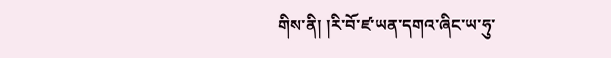གིས་ནི། །རི་བོ་ཛ་ཡན་དགའ་ཞིང་ཡ་ཧུ་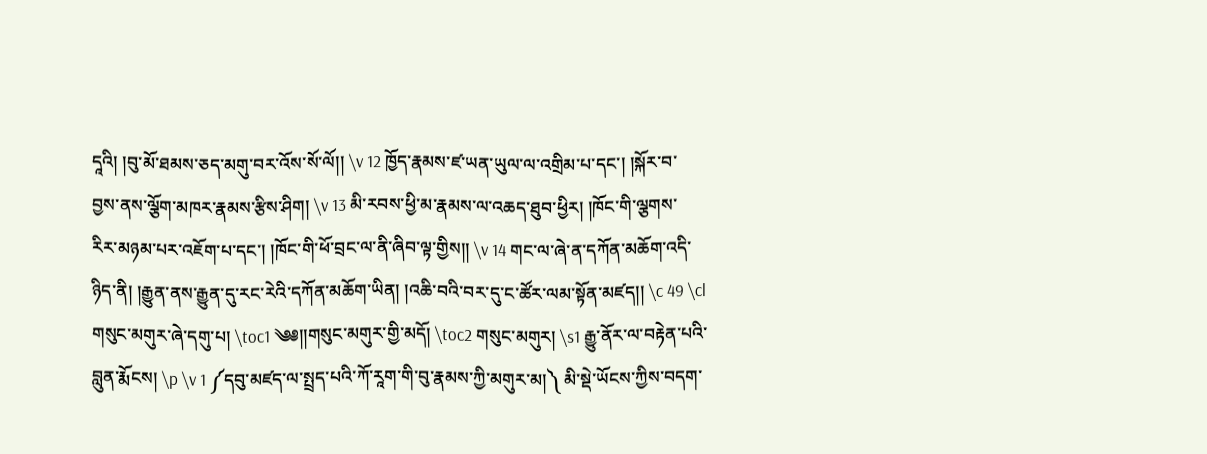དཱའི། །བུ་མོ་ཐམས་ཅད་མགུ་བར་འོས་སོ་ལོ།། \v 12 ཁྱོད་རྣམས་ཛ་ཡན་ཡུལ་ལ་འགྲིམ་པ་དང་། །སྐོར་བ་བྱས་ནས་ལྕོག་མཁར་རྣམས་རྩིས་ཤིག། \v 13 མི་རབས་ཕྱི་མ་རྣམས་ལ་འཆད་ཐུབ་ཕྱིར། །ཁོང་གི་ལྕགས་རིར་མཉམ་པར་འཇོག་པ་དང་། །ཁོང་གི་ཕོ་བྲང་ལ་ནི་ཞིབ་ལྟ་གྱིས།། \v 14 གང་ལ་ཞེ་ན་དཀོན་མཆོག་འདི་ཉིད་ནི། །རྒྱུན་ནས་རྒྱུན་དུ་རང་རེའི་དཀོན་མཆོག་ཡིན། །འཆི་བའི་བར་དུ་ང་ཚོར་ལམ་སྟོན་མཛད།། \c 49 \cl གསུང་མགུར་ཞེ་དགུ་པ། \toc1 ༄༅།།གསུང་མགུར་གྱི་མདོ། \toc2 གསུང་མགུར། \s1 རྒྱུ་ནོར་ལ་བརྟེན་པའི་བླུན་རྨོངས། \p \v 1 ༼དབུ་མཛད་ལ་སྤྲད་པའི་ཀོ་རཱག་གི་བུ་རྣམས་ཀྱི་མགུར་མ།༽ མི་སྡེ་ཡོངས་ཀྱིས་བདག་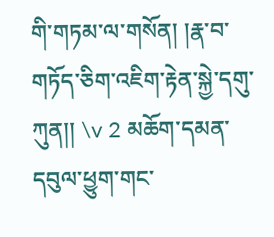གི་གཏམ་ལ་གསོན། །རྣ་བ་གཏོད་ཅིག་འཇིག་རྟེན་སྐྱེ་དགུ་ཀུན།། \v 2 མཆོག་དམན་དབུལ་ཕྱུག་གང་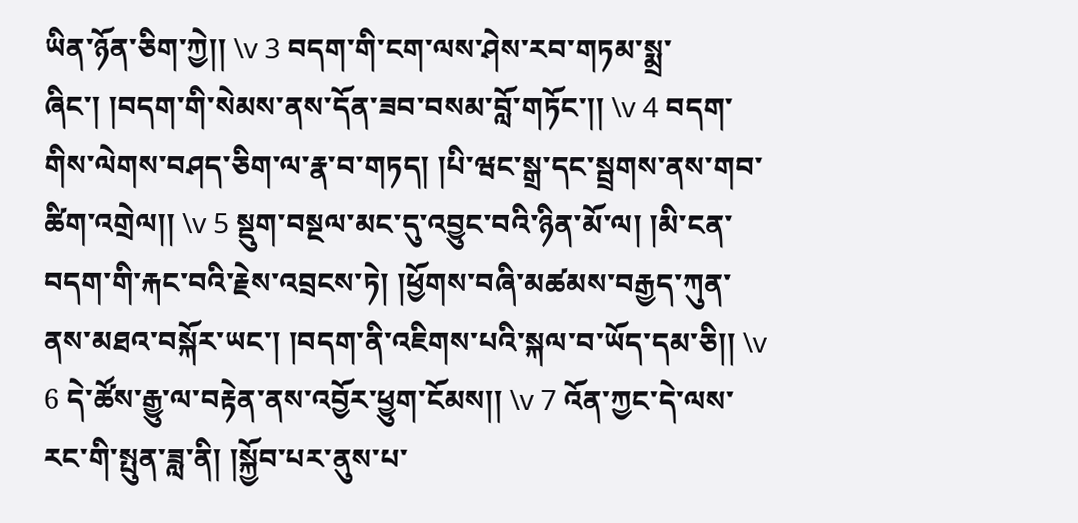ཡིན་ཉོན་ཅིག་ཀྱེ།། \v 3 བདག་གི་ངག་ལས་ཤེས་རབ་གཏམ་སྨྲ་ཞིང་། །བདག་གི་སེམས་ནས་དོན་ཟབ་བསམ་བློ་གཏོང་།། \v 4 བདག་གིས་ལེགས་བཤད་ཅིག་ལ་རྣ་བ་གཏད། །པི་ཝང་སྒྲ་དང་སྦྲགས་ནས་གབ་ཚིག་འགྲེལ།། \v 5 སྡུག་བསྔལ་མང་དུ་འབྱུང་བའི་ཉིན་མོ་ལ། །མི་ངན་བདག་གི་རྐང་བའི་རྗེས་འབྲངས་ཏེ། །ཕྱོགས་བཞི་མཚམས་བརྒྱད་ཀུན་ནས་མཐའ་བསྐོར་ཡང་། །བདག་ནི་འཇིགས་པའི་སྐལ་བ་ཡོད་དམ་ཅི།། \v 6 དེ་ཚོས་རྒྱུ་ལ་བརྟེན་ནས་འབྱོར་ཕྱུག་ངོམས།། \v 7 འོན་ཀྱང་དེ་ལས་རང་གི་སྤུན་ཟླ་ནི། །སྐྱོབ་པར་ནུས་པ་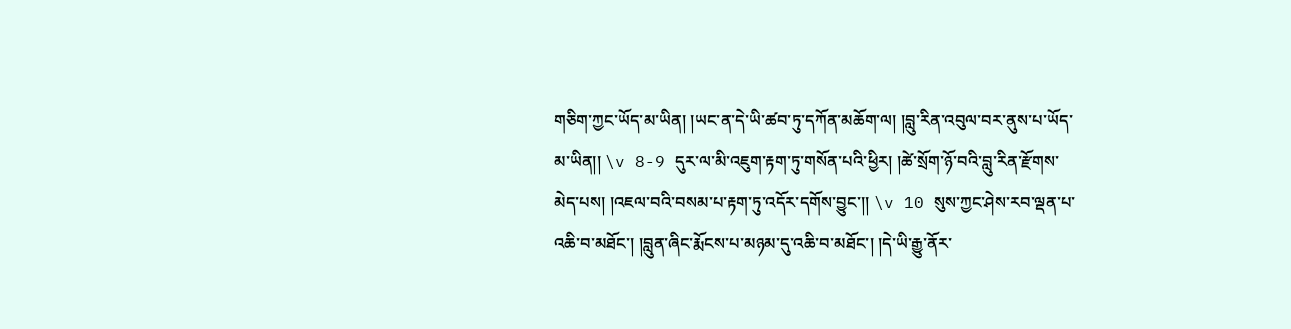གཅིག་ཀྱང་ཡོད་མ་ཡིན། །ཡང་ན་དེ་ཡི་ཚབ་ཏུ་དཀོན་མཆོག་ལ། །བླུ་རིན་འབུལ་བར་ནུས་པ་ཡོད་མ་ཡིན།། \v 8-9 དུར་ལ་མི་འཇུག་རྟག་ཏུ་གསོན་པའི་ཕྱིར། །ཚེ་སྲོག་ཉོ་བའི་བླུ་རིན་རྫོགས་མེད་པས། །འཇལ་བའི་བསམ་པ་རྟག་ཏུ་འདོར་དགོས་བྱུང་།། \v 10 སུས་ཀྱང་ཤེས་རབ་ལྡན་པ་འཆི་བ་མཐོང་། །བླུན་ཞིང་རྨོངས་པ་མཉམ་དུ་འཆི་བ་མཐོང་། །དེ་ཡི་རྒྱུ་ནོར་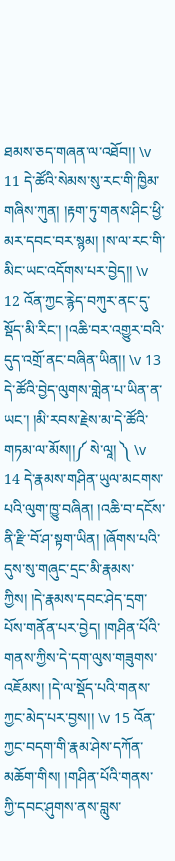ཐམས་ཅད་གཞན་ལ་འཐོབ།། \v 11 དེ་ཚོའི་སེམས་སུ་རང་གི་ཁྱིམ་གཞིས་ཀུན། །རྟག་ཏུ་གནས་ཤིང་ཕྱི་མར་དབང་བར་སྙམ། །ས་ལ་རང་གི་མིང་ཡང་འདོགས་པར་བྱེད།། \v 12 འོན་ཀྱང་རྙེད་བཀུར་ནང་དུ་སྡོད་མི་རིང་། །འཆི་བར་འགྱུར་བའི་དུད་འགྲོ་ནང་བཞིན་ཡིན།། \v 13 དེ་ཚོའི་བྱེད་ལུགས་གླེན་པ་ཡིན་ན་ཡང་། །མི་རབས་རྗེས་མ་དེ་ཚོའི་གཏམ་ལ་མོས།།༼ སེ་ལཱ། ༽ \v 14 དེ་རྣམས་གཤིན་ཡུལ་མངགས་པའི་ལུག་ཁྱུ་བཞིན། །འཆི་བ་དངོས་ནི་རྫི་བོ་ཤ་སྟག་ཡིན། །ཞོགས་པའི་དུས་སུ་གཞུང་དྲང་མི་རྣམས་ཀྱིས། །དེ་རྣམས་དབང་ཤེད་དྲག་པོས་གནོན་པར་བྱེད། །གཤིན་པོའི་གནས་ཀྱིས་དེ་དག་ལུས་གཟུགས་འཇོམས། །དེ་ལ་སྡོད་པའི་གནས་ཀྱང་མེད་པར་བྱས།། \v 15 འོན་ཀྱང་བདག་གི་རྣམ་ཤེས་དཀོན་མཆོག་གིས། །གཤིན་པོའི་གནས་ཀྱི་དབང་ཤུགས་ནས་བླུས་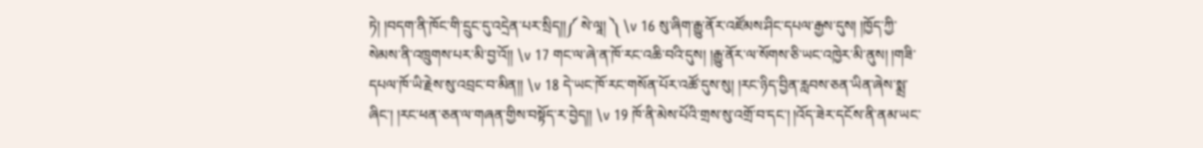ཏེ། །བདག་ནི་ཁོང་གི་དྲུང་དུ་འདྲེན་པར་སྲིད།།༼ སེ་ལཱ། ༽ \v 16 སུ་ཞིག་རྒྱུ་ནོར་འཛོམས་ཤིང་དཔལ་རྒྱས་དུས། །ཁྱོད་ཀྱི་སེམས་ནི་འཁྲུགས་པར་མི་བྱ་འོ།། \v 17 གང་ལ་ཞེ་ན་ཁོ་རང་འཆི་བའི་དུས། །རྒྱུ་ནོར་ལ་སོགས་ཅི་ཡང་འཁྱེར་མི་ནུས། །གཟི་དཔལ་ཁོ་ཡི་རྗེས་སུ་འབྲང་བ་མིན།། \v 18 དེ་ཡང་ཁོ་རང་གསོན་པོར་འཚོ་དུས་སུ། །རང་ཉིད་བྱིན་རླབས་ཅན་ཡིན་ཞེས་སྨྲ་ཞིང་། །རང་ཕན་ཅན་ལ་གཞན་གྱིས་བསྟོད་ར་བྱེད།། \v 19 ཁོ་ནི་མེས་པོའི་གྲས་སུ་འགྲོ་བ་དང་། །འོད་ཟེར་དངོས་ནི་ནམ་ཡང་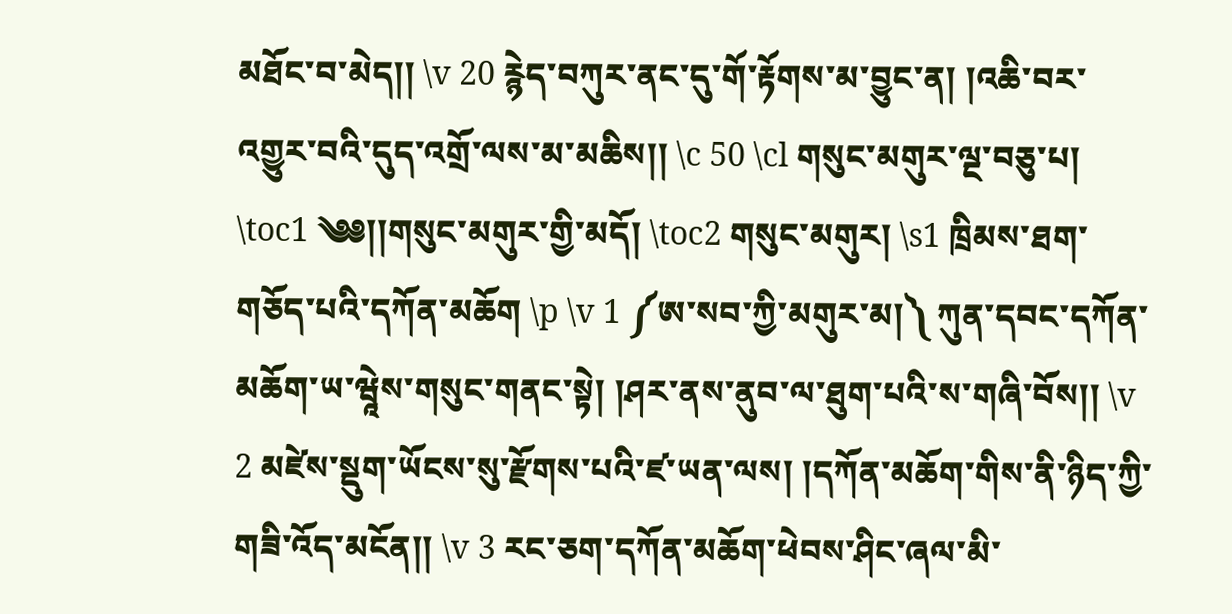མཐོང་བ་མེད།། \v 20 རྙེད་བཀུར་ནང་དུ་གོ་རྟོགས་མ་བྱུང་ན། །འཆི་བར་འགྱུར་བའི་དུད་འགྲོ་ལས་མ་མཆིས།། \c 50 \cl གསུང་མགུར་ལྔ་བཅུ་པ། \toc1 ༄༅།།གསུང་མགུར་གྱི་མདོ། \toc2 གསུང་མགུར། \s1 ཁྲིམས་ཐག་གཅོད་པའི་དཀོན་མཆོག \p \v 1 ༼ཨ་སབ་ཀྱི་མགུར་མ།༽ ཀུན་དབང་དཀོན་མཆོག་ཡ་ཝཱེས་གསུང་གནང་སྟེ། །ཤར་ནས་ནུབ་ལ་ཐུག་པའི་ས་གཞི་བོས།། \v 2 མཛེས་སྡུག་ཡོངས་སུ་རྫོགས་པའི་ཛ་ཡན་ལས། །དཀོན་མཆོག་གིས་ནི་ཉིད་ཀྱི་གཟི་འོད་མངོན།། \v 3 རང་ཅག་དཀོན་མཆོག་ཕེབས་ཤིང་ཞལ་མི་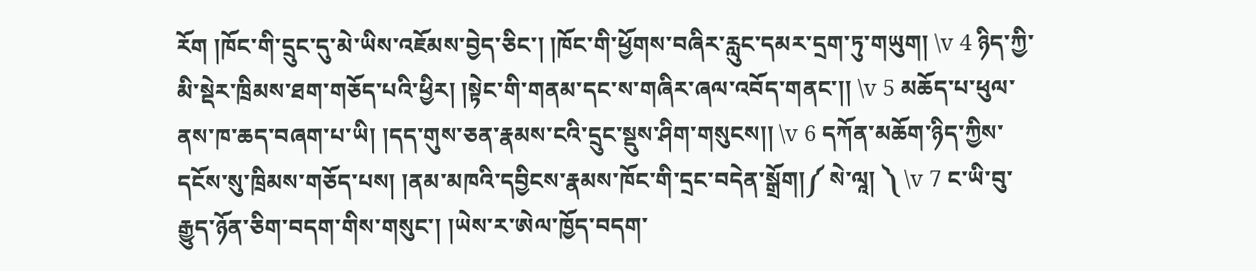རོག །ཁོང་གི་དྲུང་དུ་མེ་ཡིས་འཇོམས་བྱེད་ཅིང་། །ཁོང་གི་ཕྱོགས་བཞིར་རླུང་དམར་དྲག་ཏུ་གཡུག། \v 4 ཉིད་ཀྱི་མི་སྡེར་ཁྲིམས་ཐག་གཅོད་པའི་ཕྱིར། །སྟེང་གི་གནམ་དང་ས་གཞིར་ཞལ་འབོད་གནང་།། \v 5 མཆོད་པ་ཕུལ་ནས་ཁ་ཆད་བཞག་པ་ཡི། །དད་གུས་ཅན་རྣམས་ངའི་དྲུང་སྡུས་ཤིག་གསུངས།། \v 6 དཀོན་མཆོག་ཉིད་ཀྱིས་དངོས་སུ་ཁྲིམས་གཅོད་པས། །ནམ་མཁའི་དབྱིངས་རྣམས་ཁོང་གི་དྲང་བདེན་སྒྲོག།༼ སེ་ལཱ། ༽ \v 7 ང་ཡི་བུ་རྒྱུད་ཉོན་ཅིག་བདག་གིས་གསུང་། །ཡེས་ར་ཨེལ་ཁྱོད་བདག་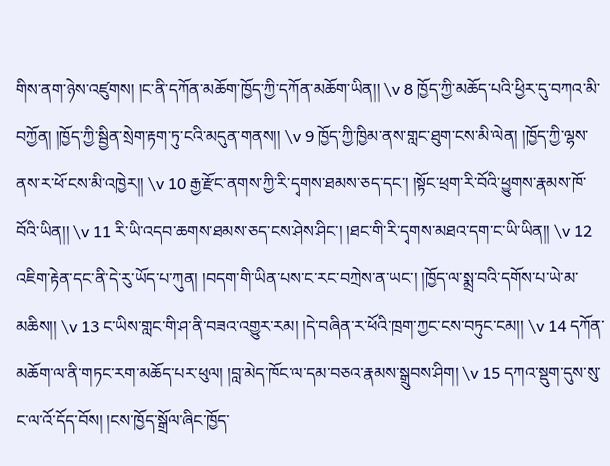གིས་ནག་ཉེས་འཛུགས། །ང་ནི་དཀོན་མཆོག་ཁྱོད་ཀྱི་དཀོན་མཆོག་ཡིན།། \v 8 ཁྱོད་ཀྱི་མཆོད་པའི་ཕྱིར་དུ་བཀའ་མི་བཀྱོན། །ཁྱོད་ཀྱི་སྦྱིན་སྲེག་རྟག་ཏུ་ངའི་མདུན་གནས།། \v 9 ཁྱོད་ཀྱི་ཁྱིམ་ནས་གླང་ཐུག་ངས་མི་ལེན། །ཁྱོད་ཀྱི་ལྷས་ནས་ར་ཕོ་ངས་མི་འཁྱེར།། \v 10 རྒྱ་རྫོང་ནགས་ཀྱི་རི་དྭགས་ཐམས་ཅད་དང་། །སྟོང་ཕྲག་རི་བོའི་ཕྱུགས་རྣམས་ཁོ་བོའི་ཡིན།། \v 11 རི་ཡི་འདབ་ཆགས་ཐམས་ཅད་ངས་ཤེས་ཤིང་། །ཐང་གི་རི་དྭགས་མཐའ་དག་ང་ཡི་ཡིན།། \v 12 འཇིག་རྟེན་དང་ནི་དེ་རུ་ཡོད་པ་ཀུན། །བདག་གི་ཡིན་པས་ང་རང་བཀྲེས་ན་ཡང་། །ཁྱོད་ལ་སྨྲ་བའི་དགོས་པ་ཡེ་མ་མཆིས།། \v 13 ང་ཡིས་གླང་གི་ཤ་ནི་བཟའ་འགྱུར་རམ། །དེ་བཞིན་ར་ཕོའི་ཁྲག་ཀྱང་ངས་བཏུང་ངམ།། \v 14 དཀོན་མཆོག་ལ་ནི་གཏང་རག་མཆོད་པར་ཕུལ། །བླ་མེད་ཁོང་ལ་དམ་བཅའ་རྣམས་སྒྲུབས་ཤིག། \v 15 དཀའ་སྡུག་དུས་སུ་ང་ལ་འོ་དོད་བོས། །ངས་ཁྱོད་སྒྲོལ་ཞིང་ཁྱོད་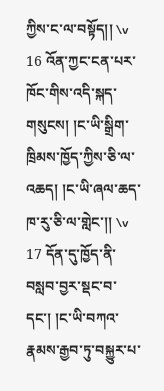ཀྱིས་ང་ལ་བསྟོད།། \v 16 འོན་ཀྱང་ངན་པར་ཁོང་གིས་འདི་སྐད་གསུངས། །ང་ཡི་སྒྲིག་ཁྲིམས་ཁྱོད་ཀྱིས་ཅི་ལ་འཆད། །ང་ཡི་ཞལ་ཆད་ཁ་རུ་ཅི་ལ་གླེང་།། \v 17 དོན་དུ་ཁྱོད་ནི་བསླབ་བྱར་སྡང་བ་དང་། །ང་ཡི་བཀའ་རྣམས་རྒྱབ་ཏུ་བསྐྱུར་པ་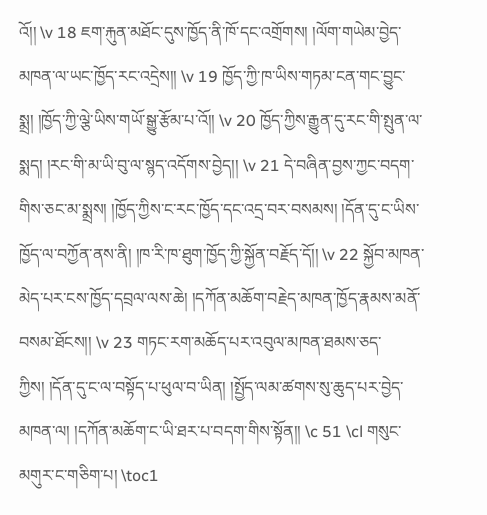འོ།། \v 18 ཇག་རྐུན་མཐོང་དུས་ཁྱོད་ནི་ཁོ་དང་འགྲོགས། །ལོག་གཡེམ་བྱེད་མཁན་ལ་ཡང་ཁྱོད་རང་འདྲེས།། \v 19 ཁྱོད་ཀྱི་ཁ་ཡིས་གཏམ་ངན་གང་བྱུང་སྨྲ། །ཁྱོད་ཀྱི་ལྕེ་ཡིས་གཡོ་སྒྱུ་རྩོམ་པ་འོ།། \v 20 ཁྱོད་ཀྱིས་རྒྱུན་དུ་རང་གི་སྤུན་ལ་སྨད། །རང་གི་མ་ཡི་བུ་ལ་སྙད་འདོགས་བྱེད།། \v 21 དེ་བཞིན་བྱས་ཀྱང་བདག་གིས་ཅང་མ་སྨྲས། །ཁྱོད་ཀྱིས་ང་རང་ཁྱོད་དང་འདྲ་བར་བསམས། །དོན་དུ་ང་ཡིས་ཁྱོད་ལ་བཀྱོན་ནས་ནི། །ཁ་རི་ཁ་ཐུག་ཁྱོད་ཀྱི་སྐྱོན་བརྗོད་དོ།། \v 22 སྐྱོབ་མཁན་མེད་པར་ངས་ཁྱོད་དབྲལ་ལས་ཆེ། །དཀོན་མཆོག་བརྗེད་མཁན་ཁྱོད་རྣམས་མནོ་བསམ་ཐོངས།། \v 23 གཏང་རག་མཆོད་པར་འབུལ་མཁན་ཐམས་ཅད་ཀྱིས། །དོན་དུ་ང་ལ་བསྟོད་པ་ཕུལ་བ་ཡིན། །སྤྱོད་ལམ་ཚགས་སུ་ཆུད་པར་བྱེད་མཁན་ལ། །དཀོན་མཆོག་ང་ཡི་ཐར་པ་བདག་གིས་སྟོན།། \c 51 \cl གསུང་མགུར་ང་གཅིག་པ། \toc1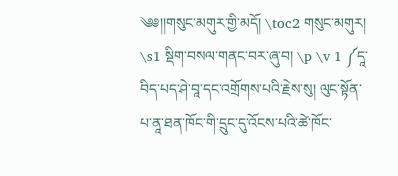༄༅།།གསུང་མགུར་གྱི་མདོ། \toc2 གསུང་མགུར། \s1 སྡིག་བསལ་གནང་བར་ཞུ་བ། \p \v 1 ༼དཱ་བིད་པད་ཤེ་བཱ་དང་འགྲོགས་པའི་རྗེས་སུ། ལུང་སྟོན་པ་ནཱ་ཐན་ཁོང་གི་དྲུང་དུ་འོངས་པའི་ཚེ་ཁོང་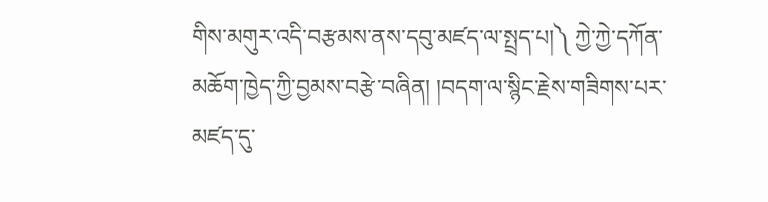གིས་མགུར་འདི་བརྩམས་ནས་དབུ་མཛད་ལ་སྤྲད་པ།༽ ཀྱེ་ཀྱེ་དཀོན་མཆོག་ཁྱེད་ཀྱི་བྱམས་བརྩེ་བཞིན། །བདག་ལ་སྙིང་རྗེས་གཟིགས་པར་མཛད་དུ་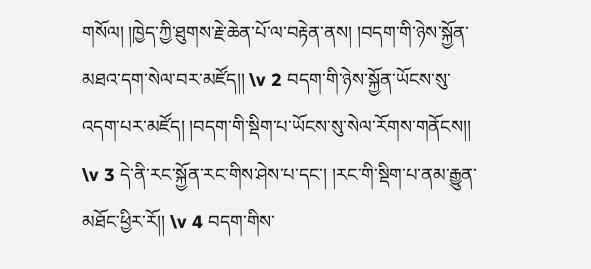གསོལ། །ཁྱེད་ཀྱི་ཐུགས་རྗེ་ཆེན་པོ་ལ་བརྟེན་ནས། །བདག་གི་ཉེས་སྐྱོན་མཐའ་དག་སེལ་བར་མཛོད།། \v 2 བདག་གི་ཉེས་སྐྱོན་ཡོངས་སུ་འདག་པར་མཛོད། །བདག་གི་སྡིག་པ་ཡོངས་སུ་སེལ་རོགས་གནོངས།། \v 3 དེ་ནི་རང་སྐྱོན་རང་གིས་ཤེས་པ་དང་། །རང་གི་སྡིག་པ་ནམ་རྒྱུན་མཐོང་ཕྱིར་རོ།། \v 4 བདག་གིས་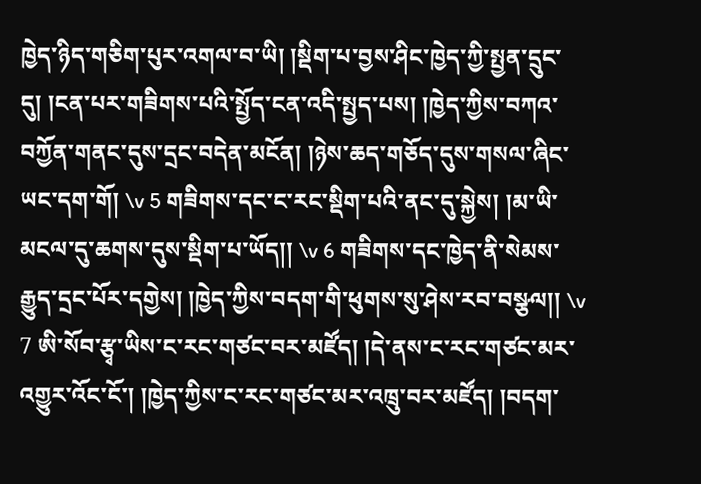ཁྱེད་ཉིད་གཅིག་པུར་འགལ་བ་ཡི། །སྡིག་པ་བྱས་ཤིང་ཁྱེད་ཀྱི་སྤྱན་དྲུང་དུ། །ངན་པར་གཟིགས་པའི་སྤྱོད་ངན་འདི་སྤྱད་པས། །ཁྱེད་ཀྱིས་བཀའ་བཀྱོན་གནང་དུས་དྲང་བདེན་མངོན། །ཉེས་ཆད་གཅོད་དུས་གསལ་ཞིང་ཡང་དག་གོ། \v 5 གཟིགས་དང་ང་རང་སྡིག་པའི་ནང་དུ་སྐྱེས། །མ་ཡི་མངལ་དུ་ཆགས་དུས་སྡིག་པ་ཡོད།། \v 6 གཟིགས་དང་ཁྱེད་ནི་སེམས་རྒྱུད་དྲང་པོར་དགྱེས། །ཁྱེད་ཀྱིས་བདག་གི་ཕུགས་སུ་ཤེས་རབ་བསྩལ།། \v 7 ཨི་སོབ་རྩྭ་ཡིས་ང་རང་གཙང་བར་མཛོད། །དེ་ནས་ང་རང་གཙང་མར་འགྱུར་འོང་ངོ་། །ཁྱེད་ཀྱིས་ང་རང་གཙང་མར་འཁྲུ་བར་མཛོད། །བདག་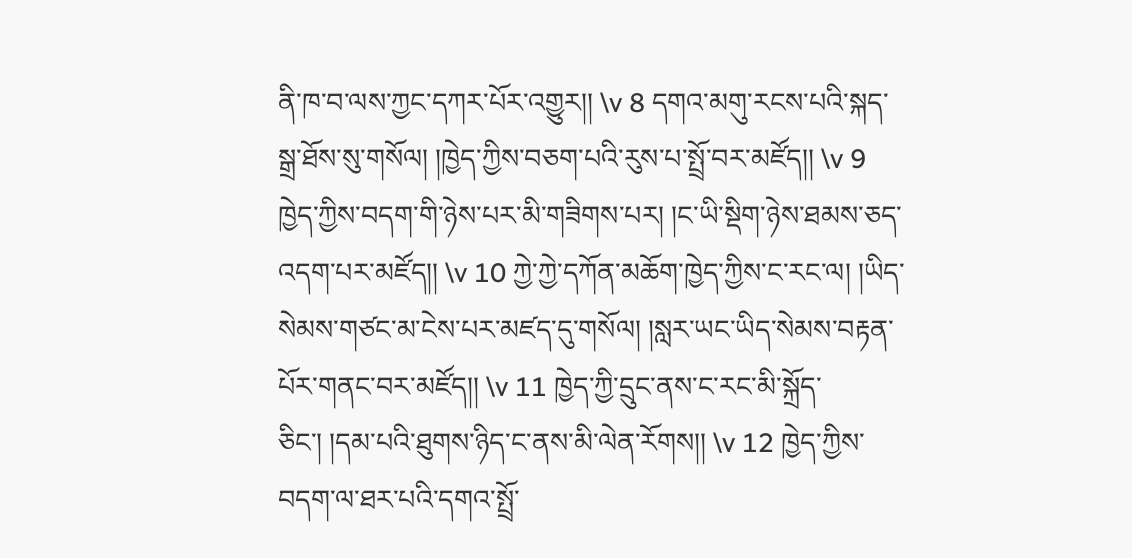ནི་ཁ་བ་ལས་ཀྱང་དཀར་པོར་འགྱུར།། \v 8 དགའ་མགུ་རངས་པའི་སྐད་སྒྲ་ཐོས་སུ་གསོལ། །ཁྱེད་ཀྱིས་བཅག་པའི་རུས་པ་སྤྲོ་བར་མཛོད།། \v 9 ཁྱེད་ཀྱིས་བདག་གི་ཉེས་པར་མི་གཟིགས་པར། །ང་ཡི་སྡིག་ཉེས་ཐམས་ཅད་འདག་པར་མཛོད།། \v 10 ཀྱེ་ཀྱེ་དཀོན་མཆོག་ཁྱེད་ཀྱིས་ང་རང་ལ། །ཡིད་སེམས་གཙང་མ་ངེས་པར་མཛད་དུ་གསོལ། །སླར་ཡང་ཡིད་སེམས་བརྟན་པོར་གནང་བར་མཛོད།། \v 11 ཁྱེད་ཀྱི་དྲུང་ནས་ང་རང་མི་སྐྲོད་ཅིང་། །དམ་པའི་ཐུགས་ཉིད་ང་ནས་མི་ལེན་རོགས།། \v 12 ཁྱེད་ཀྱིས་བདག་ལ་ཐར་པའི་དགའ་སྤྲོ་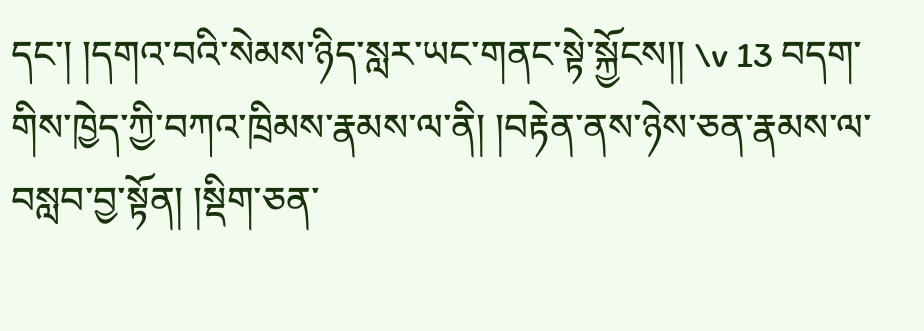དང་། །དགའ་བའི་སེམས་ཉིད་སླར་ཡང་གནང་སྟེ་སྐྱོངས།། \v 13 བདག་གིས་ཁྱེད་ཀྱི་བཀའ་ཁྲིམས་རྣམས་ལ་ནི། །བརྟེན་ནས་ཉེས་ཅན་རྣམས་ལ་བསླབ་བྱ་སྟོན། །སྡིག་ཅན་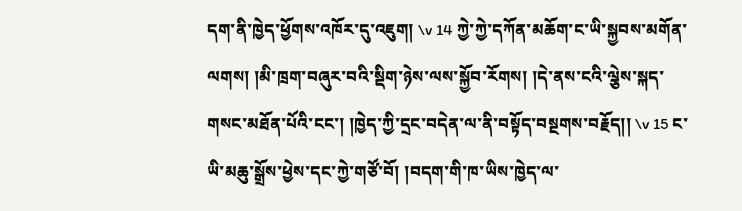དག་ནི་ཁྱེད་ཕྱོགས་འཁོར་དུ་འཇུག། \v 14 ཀྱེ་ཀྱེ་དཀོན་མཆོག་ང་ཡི་སྐྱབས་མགོན་ལགས། །མི་ཁྲག་བཞུར་བའི་སྡིག་ཉེས་ལས་སྐྱོབ་རོགས། །དེ་ནས་ངའི་ལྕེས་སྐད་གསང་མཐོན་པོའི་ངང་། །ཁྱེད་ཀྱི་དྲང་བདེན་ལ་ནི་བསྟོད་བསྔགས་བརྗོད།། \v 15 ང་ཡི་མཆུ་སྒྲོས་ཕྱེས་དང་ཀྱེ་གཙོ་བོ། །བདག་གི་ཁ་ཡིས་ཁྱེད་ལ་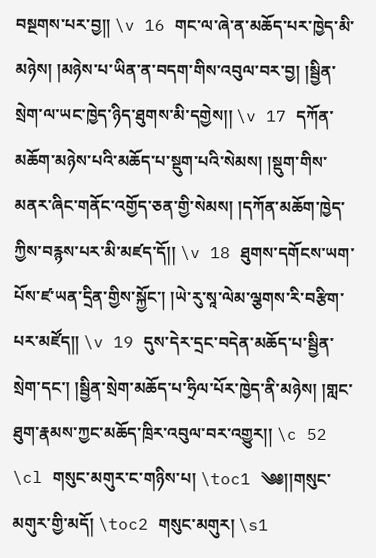བསྔགས་པར་བྱ།། \v 16 གང་ལ་ཞེ་ན་མཆོད་པར་ཁྱེད་མི་མཉེས། །མཉེས་པ་ཡིན་ན་བདག་གིས་འབུལ་བར་བྱ། །སྦྱིན་སྲེག་ལ་ཡང་ཁྱེད་ཉིད་ཐུགས་མི་དགྱེས།། \v 17 དཀོན་མཆོག་མཉེས་པའི་མཆོད་པ་སྡུག་པའི་སེམས། །སྡུག་གིས་མནར་ཞིང་གནོང་འགྱོད་ཅན་གྱི་སེམས། །དཀོན་མཆོག་ཁྱེད་ཀྱིས་བརྙས་པར་མི་མཛད་དོ།། \v 18 ཐུགས་དགོངས་ཡག་པོས་ཛ་ཡན་དྲིན་གྱིས་སྐྱོང་། །ཡེ་རུ་སཱ་ལེམ་ལྕགས་རི་བརྩིག་པར་མཛོད།། \v 19 དུས་དེར་དྲང་བདེན་མཆོད་པ་སྦྱིན་སྲེག་དང་། །སྦྱིན་སྲེག་མཆོད་པ་ཧྲིལ་པོར་ཁྱེད་ནི་མཉེས། །གླང་ཐུག་རྣམས་ཀྱང་མཆོད་ཁྲིར་འབུལ་བར་འགྱུར།། \c 52 \cl གསུང་མགུར་ང་གཉིས་པ། \toc1 ༄༅།།གསུང་མགུར་གྱི་མདོ། \toc2 གསུང་མགུར། \s1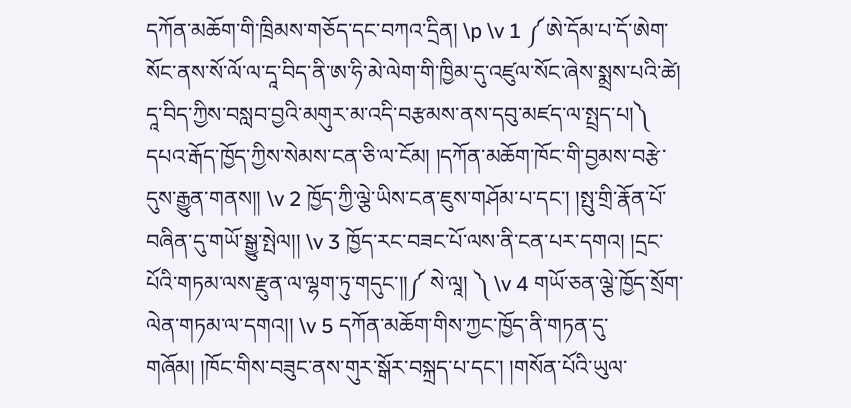དཀོན་མཆོག་གི་ཁྲིམས་གཅོད་དང་བཀའ་དྲིན། \p \v 1 ༼ཨེ་དོམ་པ་དོ་ཨེག་སོང་ནས་སོ་ལོ་ལ་དཱ་བིད་ནི་ཨ་ཧི་མེ་ལེག་གི་ཁྱིམ་དུ་འཛུལ་སོང་ཞེས་སྨྲས་པའི་ཚེ། དཱ་བིད་ཀྱིས་བསླབ་བྱའི་མགུར་མ་འདི་བརྩམས་ནས་དབུ་མཛད་ལ་སྤྲད་པ།༽ དཔའ་རྒོད་ཁྱོད་ཀྱིས་སེམས་ངན་ཅི་ལ་ངོམ། །དཀོན་མཆོག་ཁོང་གི་བྱམས་བརྩེ་དུས་རྒྱུན་གནས།། \v 2 ཁྱོད་ཀྱི་ལྕེ་ཡིས་ངན་ཇུས་གཤོམ་པ་དང་། །སྤུ་གྲི་རྣོན་པོ་བཞིན་དུ་གཡོ་སྒྱུ་སྤེལ།། \v 3 ཁྱོད་རང་བཟང་པོ་ལས་ནི་ངན་པར་དགའ། །དྲང་པོའི་གཏམ་ལས་རྫུན་ལ་ལྷག་ཏུ་གདུང་།།༼ སེ་ལཱ། ༽ \v 4 གཡོ་ཅན་ལྕེ་ཁྱོད་སྲོག་ལེན་གཏམ་ལ་དགའ།། \v 5 དཀོན་མཆོག་གིས་ཀྱང་ཁྱོད་ནི་གཏན་དུ་གཞོམ། །ཁོང་གིས་བཟུང་ནས་གུར་སྒོར་བསྐྲད་པ་དང་། །གསོན་པོའི་ཡུལ་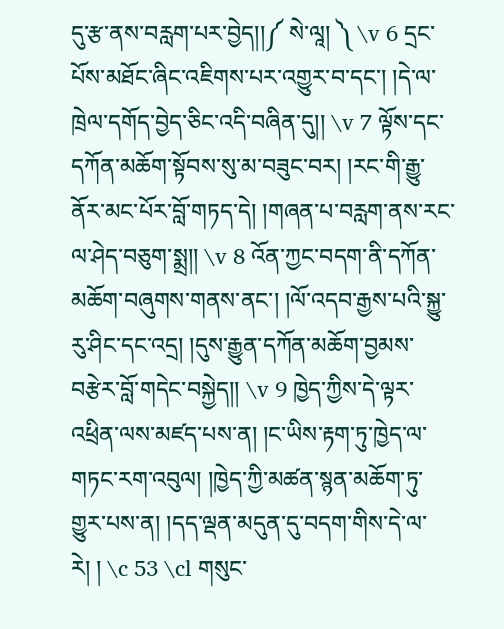དུ་རྩ་ནས་བརླག་པར་བྱེད།།༼ སེ་ལཱ། ༽ \v 6 དྲང་པོས་མཐོང་ཞིང་འཇིགས་པར་འགྱུར་བ་དང་། །དེ་ལ་ཁྲེལ་དགོད་བྱེད་ཅིང་འདི་བཞིན་དུ།། \v 7 ལྟོས་དང་དཀོན་མཆོག་སྟོབས་སུ་མ་བཟུང་བར། །རང་གི་རྒྱུ་ནོར་མང་པོར་བློ་གཏད་དེ། །གཞན་པ་བརླག་ནས་རང་ལ་ཤེད་བཅུག་སྨྲ།། \v 8 འོན་ཀྱང་བདག་ནི་དཀོན་མཆོག་བཞུགས་གནས་ནང་། །ལོ་འདབ་རྒྱས་པའི་སྐྱུ་རུ་ཤིང་དང་འདྲ། །དུས་རྒྱུན་དཀོན་མཆོག་བྱམས་བརྩེར་བློ་གདེང་བསྐྱེད།། \v 9 ཁྱེད་ཀྱིས་དེ་ལྟར་འཕྲིན་ལས་མཛད་པས་ན། །ང་ཡིས་རྟག་ཏུ་ཁྱེད་ལ་གཏང་རག་འབུལ། །ཁྱེད་ཀྱི་མཚན་སྙན་མཆོག་ཏུ་གྱུར་པས་ན། །དད་ལྡན་མདུན་དུ་བདག་གིས་དེ་ལ་རེ། ། \c 53 \cl གསུང་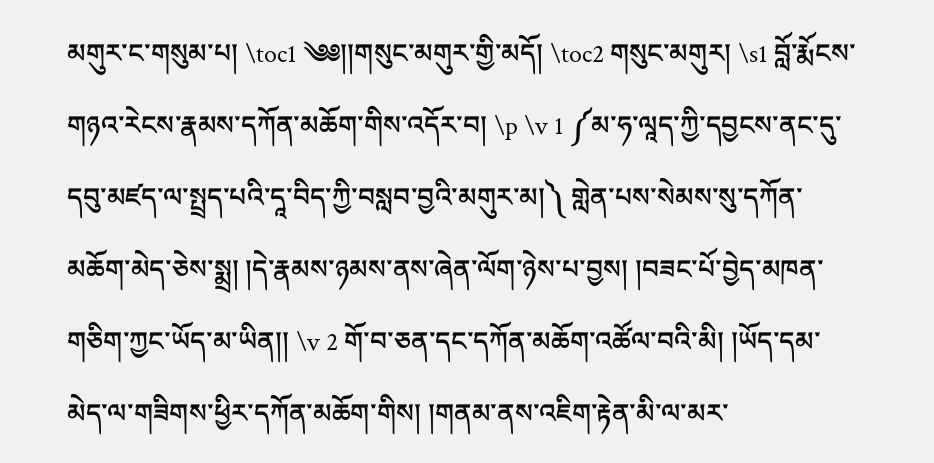མགུར་ང་གསུམ་པ། \toc1 ༄༅།།གསུང་མགུར་གྱི་མདོ། \toc2 གསུང་མགུར། \s1 བློ་རྨོངས་གཉའ་རེངས་རྣམས་དཀོན་མཆོག་གིས་འདོར་བ། \p \v 1 ༼མ་ཧ་ལཱད་ཀྱི་དབྱངས་ནང་དུ་དབུ་མཛད་ལ་སྤྲད་པའི་དཱ་བིད་ཀྱི་བསླབ་བྱའི་མགུར་མ།༽ གླེན་པས་སེམས་སུ་དཀོན་མཆོག་མེད་ཅེས་སྨྲ། །དེ་རྣམས་ཉམས་ནས་ཞེན་ལོག་ཉེས་པ་བྱས། །བཟང་པོ་བྱེད་མཁན་གཅིག་ཀྱང་ཡོད་མ་ཡིན།། \v 2 གོ་བ་ཅན་དང་དཀོན་མཆོག་འཚོལ་བའི་མི། །ཡོད་དམ་མེད་ལ་གཟིགས་ཕྱིར་དཀོན་མཆོག་གིས། །གནམ་ནས་འཇིག་རྟེན་མི་ལ་མར་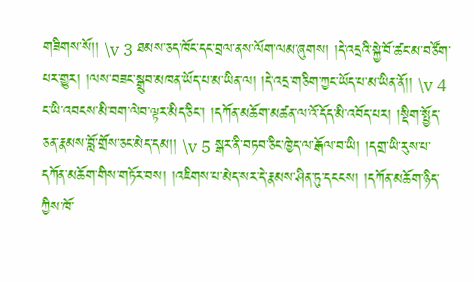གཟིགས་སོ།། \v 3 ཐམས་ཅད་ཁོང་དང་བྲལ་ནས་ལོག་ལམ་ཞུགས། །དེ་འདྲའི་སྐྱེ་བོ་ཚང་མ་བཙོག་པར་གྱུར། །ལས་བཟང་སྒྲུབ་མཁན་ཡོད་པ་མ་ཡིན་ལ། །དེ་འདྲ་གཅིག་ཀྱང་ཡོད་པ་མ་ཡིན་ནོ།། \v 4 ང་ཡི་འབངས་མི་བག་ལེབ་ལྟར་མིད་ཅིང་། །དཀོན་མཆོག་མཚན་ལ་འོ་དོད་མི་འབོད་པར། །སྡིག་སྤྱོད་ཅན་རྣམས་བློ་གྲོས་ཅང་མེད་དམ།། \v 5 སྒར་ནི་བཏབ་ཅིང་ཁྱེད་ལ་རྒོལ་བ་ཡི། །དགྲ་ཡི་རུས་པ་དཀོན་མཆོག་གིས་གཏོར་བས། །འཇིགས་པ་མེད་སར་དེ་རྣམས་ཤིན་ཏུ་དངངས། །དཀོན་མཆོག་ཉིད་ཀྱིས་ཁོ་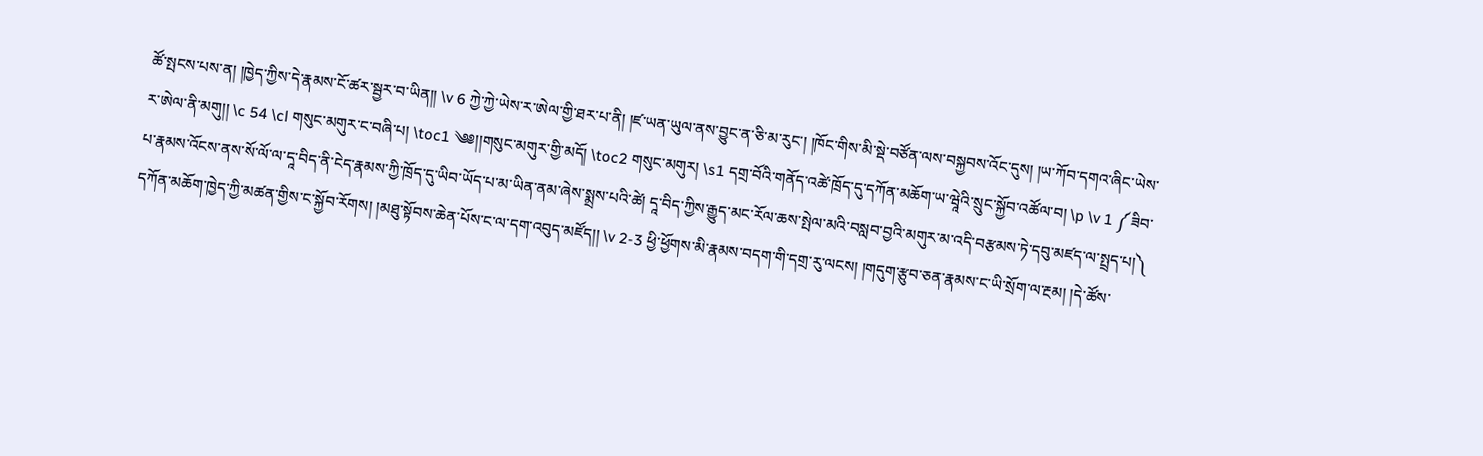ཚོ་སྤངས་པས་ན། །ཁྱེད་ཀྱིས་དེ་རྣམས་ངོ་ཚར་སྦྱར་བ་ཡིན།། \v 6 ཀྱེ་ཀྱེ་ཡེས་ར་ཨེལ་གྱི་ཐར་པ་ནི། །ཛ་ཡན་ཡུལ་ནས་བྱུང་ན་ཅི་མ་རུང་། །ཁོང་གིས་མི་སྡེ་བཙོན་ལས་བསྐྱབས་འོང་དུས། །ཡ་ཀོབ་དགའ་ཞིང་ཡེས་ར་ཨེལ་ནི་མགུ།། \c 54 \cl གསུང་མགུར་ང་བཞི་པ། \toc1 ༄༅།།གསུང་མགུར་གྱི་མདོ། \toc2 གསུང་མགུར། \s1 དགྲ་བོའི་གནོད་འཚེ་ཁྲོད་དུ་དཀོན་མཆོག་ཡ་ཝཱེའི་སྲུང་སྐྱོབ་འཚོལ་བ། \p \v 1 ༼ཟིབ་པ་རྣམས་འོངས་ནས་སོ་ལོ་ལ་དཱ་བིད་ནི་ངེད་རྣམས་ཀྱི་ཁྲོད་དུ་ཡིབ་ཡོད་པ་མ་ཡིན་ནམ་ཞེས་སྨྲས་པའི་ཚེ། དཱ་བིད་ཀྱིས་རྒྱུད་མང་རོལ་ཆས་སྤེལ་མའི་བསླབ་བྱའི་མགུར་མ་འདི་བརྩམས་ཏེ་དབུ་མཛད་ལ་སྤྲད་པ།༽ དཀོན་མཆོག་ཁྱེད་ཀྱི་མཚན་གྱིས་ང་སྐྱོབ་རོགས། །མཐུ་སྟོབས་ཆེན་པོས་ང་ལ་དག་འབུད་མཛོད།། \v 2-3 ཕྱི་ཕྱོགས་མི་རྣམས་བདག་གི་དགྲ་རུ་ལངས། །གདུག་རྩུབ་ཅན་རྣམས་ང་ཡི་སྲོག་ལ་རྔམ། །དེ་ཚོས་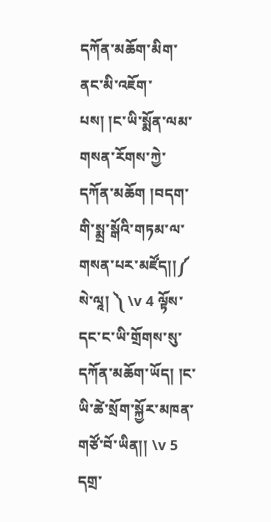དཀོན་མཆོག་མིག་ནང་མི་འཇོག་པས། །ང་ཡི་སྨོན་ལམ་གསན་རོགས་ཀྱེ་དཀོན་མཆོག །བདག་གི་སྨྲ་སྒོའི་གཏམ་ལ་གསན་པར་མཛོད།།༼ སེ་ལཱ། ༽ \v 4 ལྟོས་དང་ང་ཡི་གྲོགས་སུ་དཀོན་མཆོག་ཡོད། །ང་ཡི་ཚེ་སྲོག་སྐྱོར་མཁན་གཙོ་བོ་ཡིན།། \v 5 དགྲ་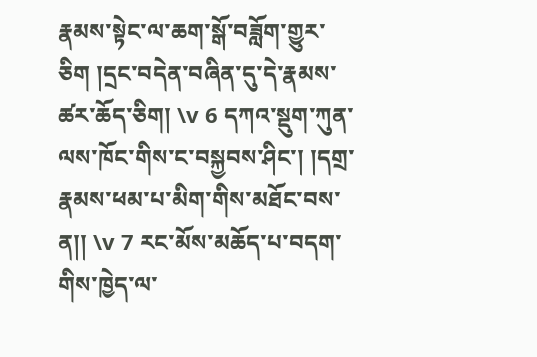རྣམས་སྟེང་ལ་ཆག་སྒོ་བཟློག་གྱུར་ཅིག །དྲང་བདེན་བཞིན་དུ་དེ་རྣམས་ཚར་ཆོད་ཅིག། \v 6 དཀའ་སྡུག་ཀུན་ལས་ཁོང་གིས་ང་བསྐྱབས་ཤིང་། །དགྲ་རྣམས་ཕམ་པ་མིག་གིས་མཐོང་བས་ན།། \v 7 རང་མོས་མཆོད་པ་བདག་གིས་ཁྱེད་ལ་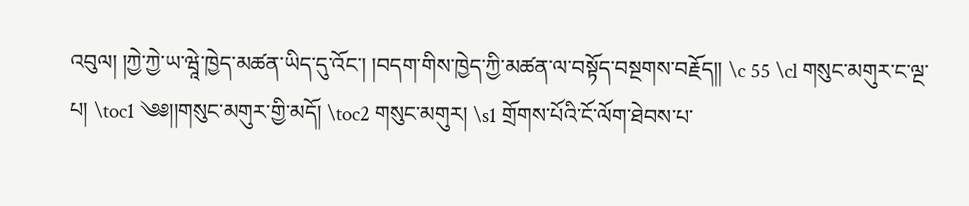འབུལ། །ཀྱེ་ཀྱེ་ཡ་ཝཱེ་ཁྱེད་མཚན་ཡིད་དུ་འོང་། །བདག་གིས་ཁྱེད་ཀྱི་མཚན་ལ་བསྟོད་བསྔགས་བརྗོད།། \c 55 \cl གསུང་མགུར་ང་ལྔ་པ། \toc1 ༄༅།།གསུང་མགུར་གྱི་མདོ། \toc2 གསུང་མགུར། \s1 གྲོགས་པོའི་ངོ་ལོག་ཐེབས་པ་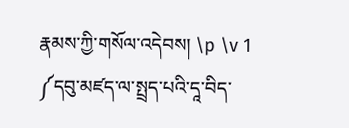རྣམས་ཀྱི་གསོལ་འདེབས། \p \v 1 ༼དབུ་མཛད་ལ་སྤྲད་པའི་དཱ་བིད་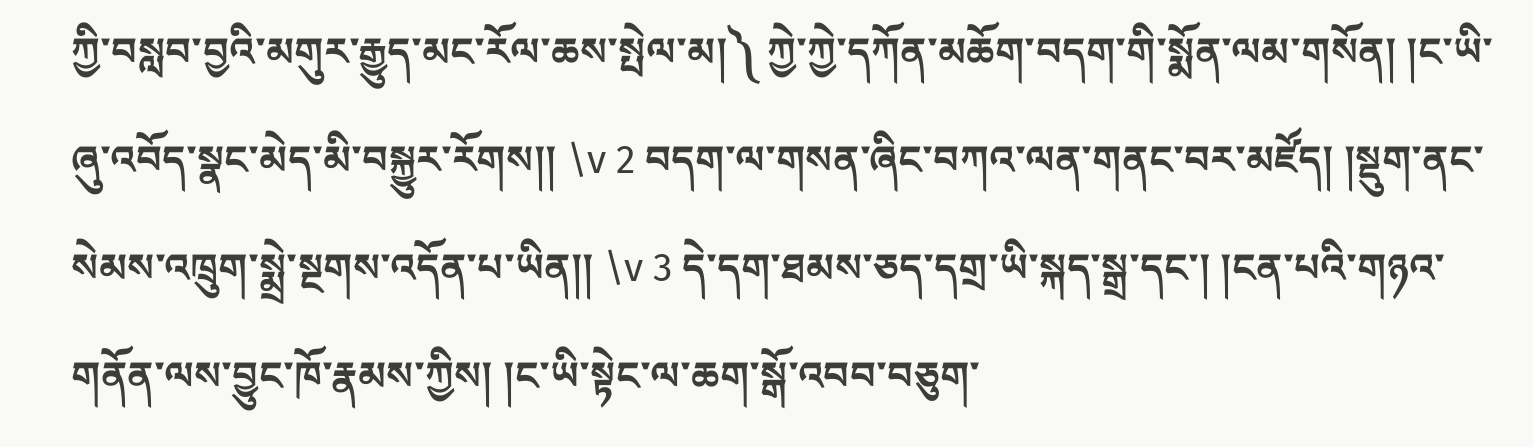ཀྱི་བསླབ་བྱའི་མགུར་རྒྱུད་མང་རོལ་ཆས་སྤེལ་མ།༽ ཀྱེ་ཀྱེ་དཀོན་མཆོག་བདག་གི་སྨོན་ལམ་གསོན། །ང་ཡི་ཞུ་འབོད་སྣང་མེད་མི་བསྐྱུར་རོགས།། \v 2 བདག་ལ་གསན་ཞིང་བཀའ་ལན་གནང་བར་མཛོད། །སྡུག་ནང་སེམས་འཁྲུག་སྨྲེ་སྔགས་འདོན་པ་ཡིན།། \v 3 དེ་དག་ཐམས་ཅད་དགྲ་ཡི་སྐད་སྒྲ་དང་། །ངན་པའི་གཉའ་གནོན་ལས་བྱུང་ཁོ་རྣམས་ཀྱིས། །ང་ཡི་སྟེང་ལ་ཆག་སྒོ་འབབ་བཅུག་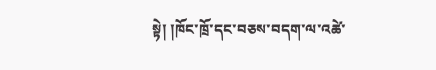སྟེ། །ཁོང་ཁྲོ་དང་བཅས་བདག་ལ་འཚེ་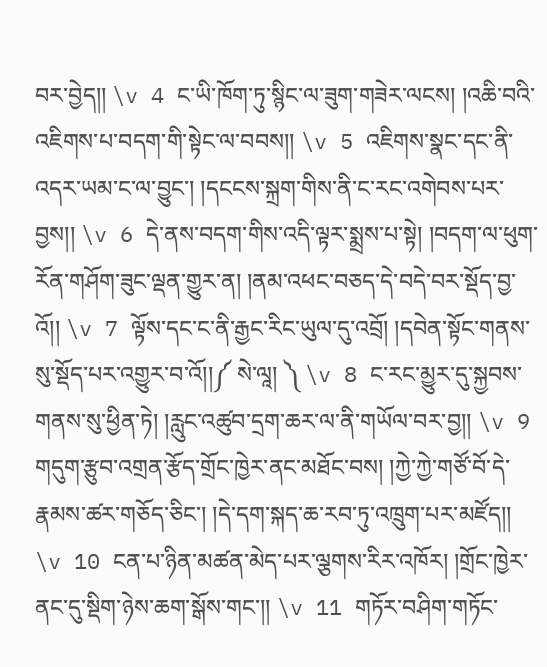བར་བྱེད།། \v 4 ང་ཡི་ཁོག་ཏུ་སྙིང་ལ་ཟུག་གཟེར་ལངས། །འཆི་བའི་འཇིགས་པ་བདག་གི་སྟེང་ལ་བབས།། \v 5 འཇིགས་སྣང་དང་ནི་འདར་ཡམ་ང་ལ་བྱུང་། །དངངས་སྐྲག་གིས་ནི་ང་རང་འགེབས་པར་བྱས།། \v 6 དེ་ནས་བདག་གིས་འདི་ལྟར་སྨྲས་པ་སྟེ། །བདག་ལ་ཕུག་རོན་གཤོག་ཟུང་ལྡན་གྱུར་ན། །ནམ་འཕང་བཅད་དེ་བདེ་བར་སྡོད་བྱ་འོ།། \v 7 ལྟོས་དང་ང་ནི་རྒྱང་རིང་ཡུལ་དུ་འབྲོ། །དབེན་སྟོང་གནས་སུ་སྡོད་པར་འགྱུར་བ་འོ།།༼ སེ་ལཱ། ༽ \v 8 ང་རང་མྱུར་དུ་སྐྱབས་གནས་སུ་ཕྱིན་ཏེ། །རླུང་འཚུབ་དྲག་ཆར་ལ་ནི་གཡོལ་བར་བྱ།། \v 9 གདུག་རྩུབ་འགྲན་རྩོད་གྲོང་ཁྱེར་ནང་མཐོང་བས། །ཀྱེ་ཀྱེ་གཙོ་བོ་དེ་རྣམས་ཚར་གཅོད་ཅིང་། །དེ་དག་སྐད་ཆ་རབ་ཏུ་འཁྲུག་པར་མཛོད།། \v 10 ངན་པ་ཉིན་མཚན་མེད་པར་ལྕགས་རིར་འཁོར། །གྲོང་ཁྱེར་ནང་དུ་སྡིག་ཉེས་ཆག་སྒོས་གང་།། \v 11 གཏོར་བཤིག་གཏོང་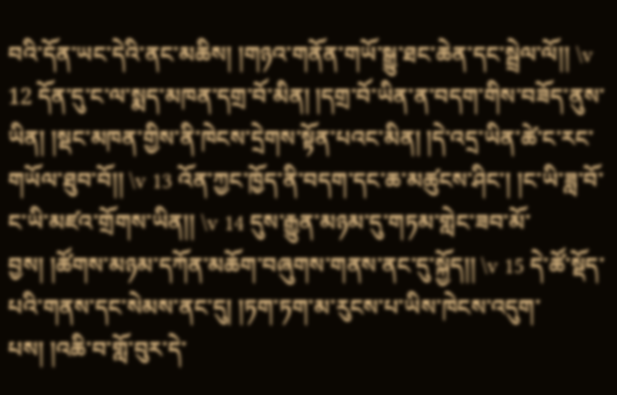བའི་དོན་ཡང་དེའི་ནང་མཆིས། །གཉའ་གནོན་གཡོ་སྒྱུ་ཐང་ཆེན་དང་སྦྲེལ་ལོ།། \v 12 དོན་དུ་ང་ལ་སྨད་མཁན་དགྲ་བོ་མིན། །དགྲ་བོ་ཡིན་ན་བདག་གིས་བཟོད་ནུས་ཡིན། །སྡང་མཁན་གྱིས་ནི་ཁེངས་དྲེགས་སྟོན་པའང་མིན། །དེ་འདྲ་ཡིན་ཚེ་ང་རང་གཡོལ་ཐུབ་བོ།། \v 13 འོན་ཀྱང་ཁྱོད་ནི་བདག་དང་ཆ་མཚུངས་ཤིང་། །ང་ཡི་ཟླ་བོ་ང་ཡི་མཛའ་གྲོགས་ཡིན།། \v 14 དུས་རྒྱུན་མཉམ་དུ་གཏམ་གླེང་ཟབ་མོ་བྱས། །ཚོགས་མཉམ་དཀོན་མཆོག་བཞུགས་གནས་ནང་དུ་སྐྱོད།། \v 15 དེ་ཚོ་སྡོད་པའི་གནས་དང་སེམས་ནང་དུ། །ཏག་ཏག་མ་རུངས་པ་ཡིས་ཁེངས་འདུག་པས། །འཆི་བ་གློ་བུར་དེ་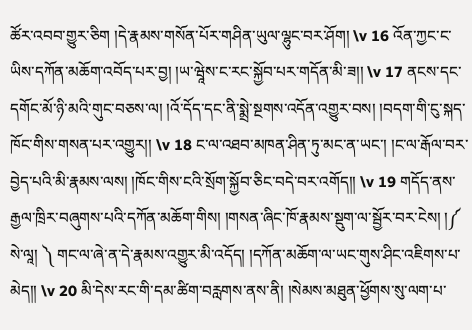ཚོར་འབབ་གྱུར་ཅིག །དེ་རྣམས་གསོན་པོར་གཤིན་ཡུལ་ལྷུང་བར་ཤོག། \v 16 འོན་ཀྱང་ང་ཡིས་དཀོན་མཆོག་འབོད་པར་བྱ། །ཡ་ཝཱེས་ང་རང་སྐྱོབ་པར་གདོན་མི་ཟ།། \v 17 ནངས་དང་དགོང་མོ་ཉི་མའི་གུང་བཅས་ལ། །འོ་དོད་དང་ནི་སྨྲེ་སྔགས་འདོན་འགྱུར་བས། །བདག་གི་ངུ་སྐད་ཁོང་གིས་གསན་པར་འགྱུར།། \v 18 ང་ལ་འཐབ་མཁན་ཤིན་ཏུ་མང་ན་ཡང་། །ང་ལ་རྒོལ་བར་བྱེད་པའི་མི་རྣམས་ལས། །ཁོང་གིས་ངའི་སྲོག་སྐྱོབ་ཅིང་བདེ་བར་འགོད།། \v 19 གདོད་ནས་རྒྱལ་ཁྲིར་བཞུགས་པའི་དཀོན་མཆོག་གིས། །གསན་ཞིང་ཁོ་རྣམས་སྡུག་ལ་སྦྱོར་བར་ངེས། །༼ སེ་ལཱ། ༽ གང་ལ་ཞེ་ན་དེ་རྣམས་འགྱུར་མི་འདོད། །དཀོན་མཆོག་ལ་ཡང་གུས་ཤིང་འཇིགས་པ་མེད།། \v 20 མི་དེས་རང་གི་དམ་ཚིག་བརླགས་ནས་ནི། །སེམས་མཐུན་ཕྱོགས་སུ་ལག་པ་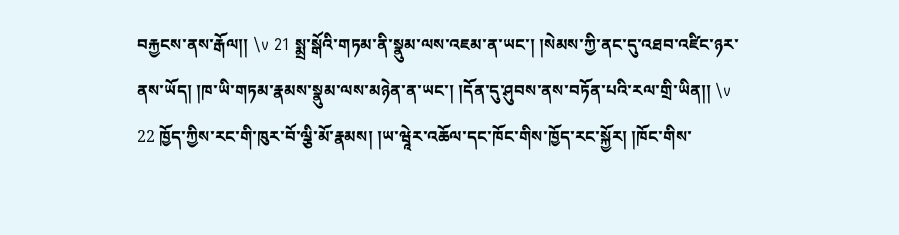བརྐྱངས་ནས་རྒོལ།། \v 21 སྨྲ་སྒོའི་གཏམ་ནི་སྣུམ་ལས་འཇམ་ན་ཡང་། །སེམས་ཀྱི་ནང་དུ་འཐབ་འཛིང་ཉར་ནས་ཡོད། །ཁ་ཡི་གཏམ་རྣམས་སྣུམ་ལས་མཉེན་ན་ཡང་། །དོན་དུ་ཤུབས་ནས་བཏོན་པའི་རལ་གྲི་ཡིན།། \v 22 ཁྱོད་ཀྱིས་རང་གི་ཁུར་བོ་ལྕི་མོ་རྣམས། །ཡ་ཝཱེར་འཆོལ་དང་ཁོང་གིས་ཁྱོད་རང་སྐྱོར། །ཁོང་གིས་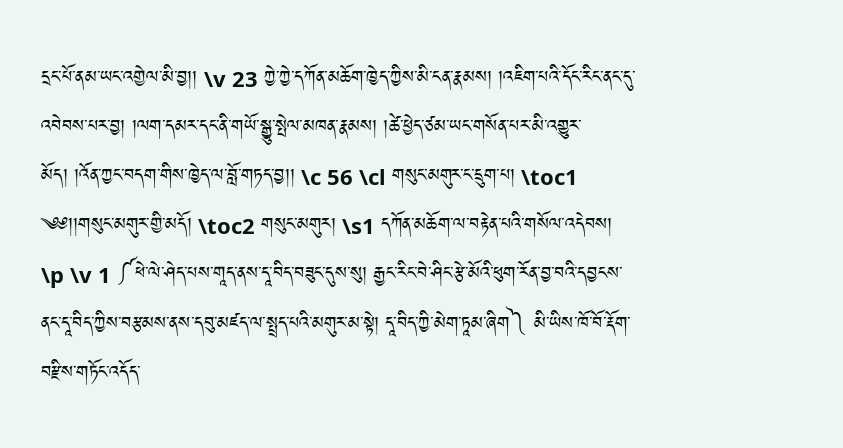དྲང་པོ་ནམ་ཡང་འགྱེལ་མི་བྱ།། \v 23 ཀྱེ་ཀྱེ་དཀོན་མཆོག་ཁྱེད་ཀྱིས་མི་ངན་རྣམས། །འཇིག་པའི་དོང་རིང་ནང་དུ་འབེབས་པར་བྱ། །ལག་དམར་དང་ནི་གཡོ་སྒྱུ་སྤེལ་མཁན་རྣམས། །ཚེ་ཕྱེད་ཙམ་ཡང་གསོན་པར་མི་འགྱུར་མོད། །འོན་ཀྱང་བདག་གིས་ཁྱེད་ལ་བློ་གཏད་བྱ།། \c 56 \cl གསུང་མགུར་ང་དྲུག་པ། \toc1 ༄༅།།གསུང་མགུར་གྱི་མདོ། \toc2 གསུང་མགུར། \s1 དཀོན་མཆོག་ལ་བརྟེན་པའི་གསོལ་འདེབས། \p \v 1 ༼ཕེ་ལེ་ཤེད་པས་གཱད་ནས་དཱ་བིད་བཟུང་དུས་སུ། རྒྱང་རིང་བེ་ཤིང་རྩེ་མོའི་ཕུག་རོན་བྱ་བའི་དབྱངས་ནང་དཱ་བིད་ཀྱིས་བརྩམས་ནས་དབུ་མཛད་ལ་སྤྲད་པའི་མགུར་མ་སྟེ། དཱ་བིད་ཀྱི་མེག་ཏཱམ་ཞིག༽ མི་ཡིས་ཁོ་བོ་རྡོག་བརྫིས་གཏོང་འདོད་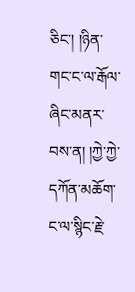ཅིང་། །ཉིན་གང་ང་ལ་རྒོལ་ཞིང་མནར་བས་ན། །ཀྱེ་ཀྱེ་དཀོན་མཆོག་ང་ལ་སྙིང་རྗེ་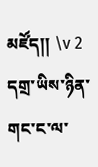མཛོད།། \v 2 དགྲ་ཡིས་ཉིན་གང་ང་ལ་